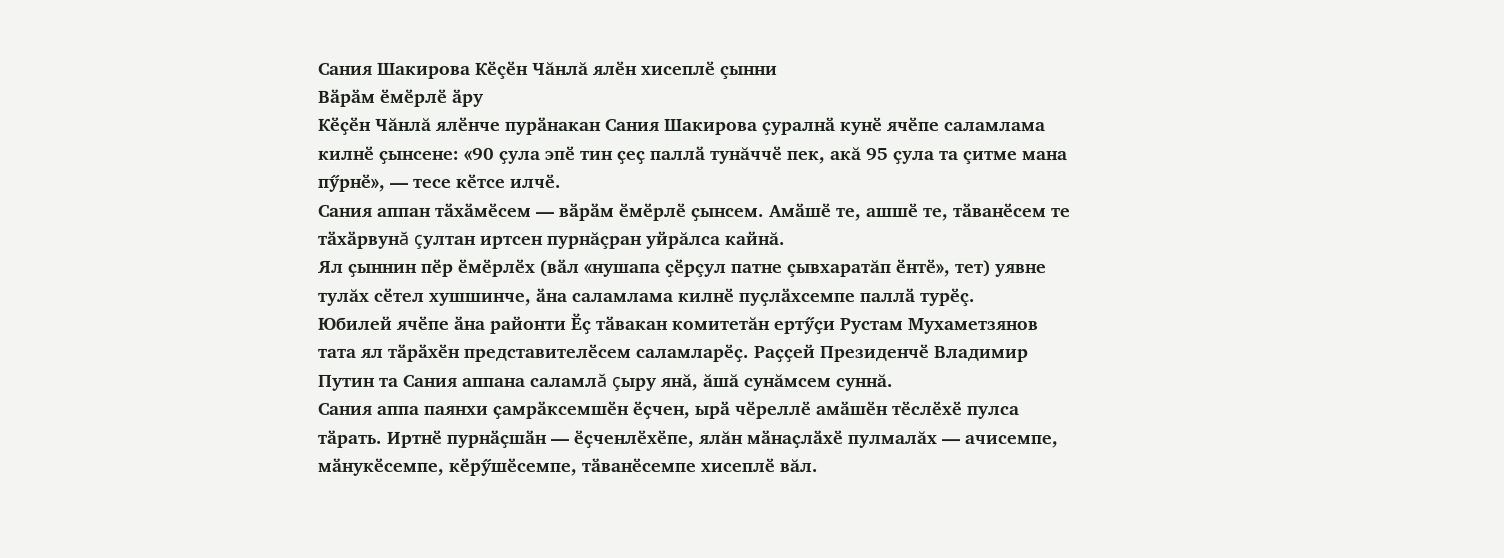Сания Шакирова Кӗçӗн Чăнлă ялӗн хисеплӗ çынни
Вӑрӑм ӗмӗрлӗ ӑру
Кӗҫӗн Чăнлă ялӗнче пурӑнакан Сания Шакирова ҫуралнӑ кунӗ ячӗпе саламлама килнӗ ҫынсене: «90 ҫула эпӗ тин ҫеҫ паллӑ тунăччӗ пек, акă 95 ҫула та çитме мана пӳрнӗ», — тесе кӗтсе илчӗ.
Сания аппан тӑхӑмӗсем — вӑрӑм ӗмӗрлӗ ҫынсем. Амӑшӗ те, ашшӗ те, тӑванӗсем те тӑхӑрвунă çултан иртсен пурнăçран уйрăлса кайнă.
Ял ҫыннин пӗр ӗмӗрлӗх (вӑл «нушапа ҫӗрçул патне çывхаратăп ӗнтӗ», тет) уявне тулăх сӗтел хушшинче, ӑна саламлама килнӗ пуҫлӑхсемпе паллӑ турӗç.
Юбилей ячӗпе ӑна районти Ӗҫ тӑвакан комитетăн ертӳҫи Рустам Мухаметзянов тата ял тӑрӑхӗн представителӗсем саламларӗҫ. Раҫҫей Президенчӗ Владимир Путин та Сания аппана саламлă çыру янă, ăшă сунăмсем суннă.
Сания аппа паянхи ҫамрӑксемшӗн ӗҫчен, ырӑ чӗреллӗ амӑшӗн тӗслӗхӗ пулса тӑрать. Иртнӗ пурнӑҫшӑн — ӗҫченлӗхӗпе, ялăн мӑнаҫлӑхӗ пулмалăх — ачисемпе, мӑнукӗсемпе, кӗрӳшӗсемпе, тӑванӗсемпе хисеплӗ вăл.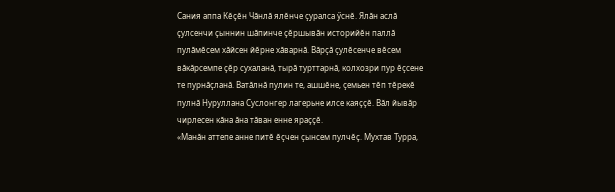Сания аппа Кӗçӗн Чăнлă ялӗнче ҫуралса ӳснӗ. Ялăн аслă çулсенчи çыннин шăпинче çӗршывăн историйӗн паллă пулăмӗсем хӑйсен йӗрне хăварнă. Вӑрҫӑ ҫулӗсенче вӗсем вӑкӑрсемпе çӗр сухаланӑ, тырă турттарнă, колхозри пур ӗҫсене те пурнӑҫланӑ. Ватӑлнӑ пулин те, ашшӗне, ҫемьен тӗп тӗрекӗ пулнă Нуруллана Суслонгер лагерьне илсе каяççӗ. Вӑл йывӑр чирлесен кăна ӑна тӑван енне яраççӗ.
«Манӑн аттепе анне питӗ ӗҫчен ҫынсем пулчӗç. Мухтав Турра,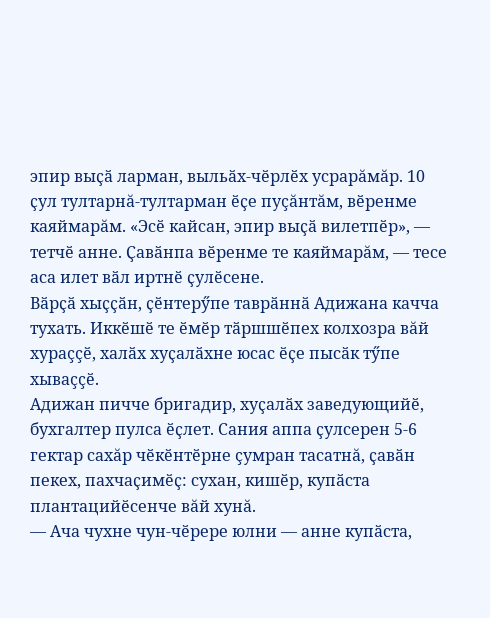эпир выҫӑ ларман, выльӑх-чӗрлӗх усрарăмăр. 10 ҫул тултарнă-тултарман ӗҫе пуçăнтăм, вӗренме каяймарăм. «Эсӗ кайсан, эпир выҫӑ вилетпӗр», — тетчӗ анне. Ҫавӑнпа вӗренме те каяймарăм, — тесе аса илет вӑл иртнӗ ҫулӗсене.
Вӑрҫӑ хыҫҫӑн, ҫӗнтерӳпе таврӑннӑ Адижана качча тухать. Иккӗшӗ те ӗмӗр тӑршшӗпех колхозра вăй хураççӗ, халӑх хуҫалӑхне юсас ӗҫе пысӑк тӳпе хываççӗ.
Адижан пичче бригадир, хуҫалӑх заведующийӗ, бухгалтер пулса ӗҫлет. Сания аппа ҫулсерен 5-6 гектар сахăр чӗкӗнтӗрне çумран тасатнă, ҫавӑн пекех, пахчаҫимӗҫ: сухан, кишӗр, купӑста плантацийӗсенче вăй хунă.
— Ача чухне чун-чӗрере юлни — анне купӑста,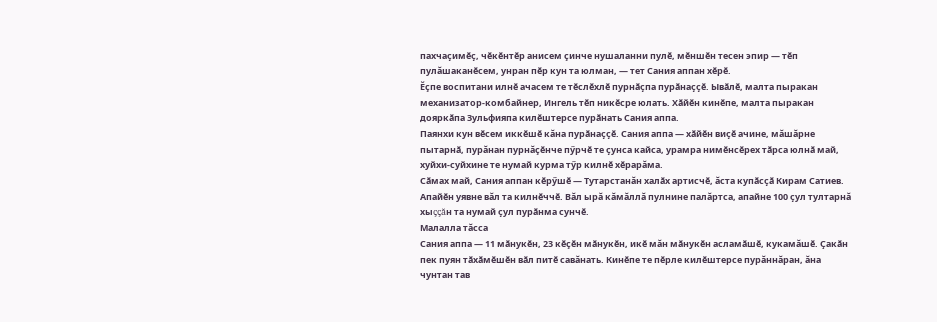пахчаҫимӗҫ, чӗкӗнтӗр анисем çинче нушаланни пулӗ, мӗншӗн тесен эпир — тӗп пулăшаканӗсем, унран пӗр кун та юлман, — тет Сания аппан хӗрӗ.
Ӗçпе воспитани илнӗ ачасем те тӗслӗхлӗ пурнӑҫпа пурӑнаҫҫӗ. Ывӑлӗ, малта пыракан механизатор-комбайнер, Ингель тӗп никӗсре юлать. Хӑйӗн кинӗпе, малта пыракан дояркӑпа Зульфияпа килӗштерсе пурӑнать Сания аппа.
Паянхи кун вӗсем иккӗшӗ кăна пурӑнаҫҫӗ. Сания аппа — хӑйӗн виҫӗ ачине, мăшăрне пытарнӑ, пурăнан пурнăçӗнче пӳрчӗ те ҫунса кайса, урамра нимӗнсӗрех тӑрса юлнӑ май, хуйхи-суйхине те нумай курма тӳр килнӗ хӗрарăма.
Сӑмах май, Сания аппан кӗрӳшӗ — Тутарстанăн халӑх артисчӗ, ăста купӑсҫӑ Кирам Сатиев. Апайӗн уявне вăл та килнӗччӗ. Вăл ырă кăмăллă пулнине палăртса, апайне 100 ҫул тултарнă хыççăн та нумай ҫул пурӑнма сунчӗ.
Малалла тăсса
Сания аппа — 11 мӑнукӗн, 23 кӗçӗн мӑнукӗн, икӗ мăн мӑнукӗн асламӑшӗ, кукамăшӗ. Ҫакӑн пек пуян тӑхӑмӗшӗн вӑл питӗ савăнать. Кинӗпе те пӗрле килӗштерсе пурăннăран, ăна чунтан тав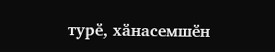турӗ, хӑнасемшӗн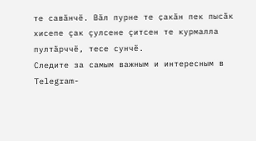те савӑнчӗ. Вӑл пурне те ҫакӑн пек пысăк хисепе çак çулсене çитсен те курмалла пултăрччӗ, тесе сунчӗ.
Следите за самым важным и интересным в Telegram-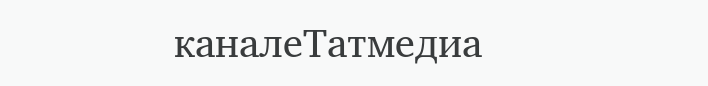каналеТатмедиа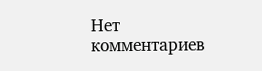Нет комментариев